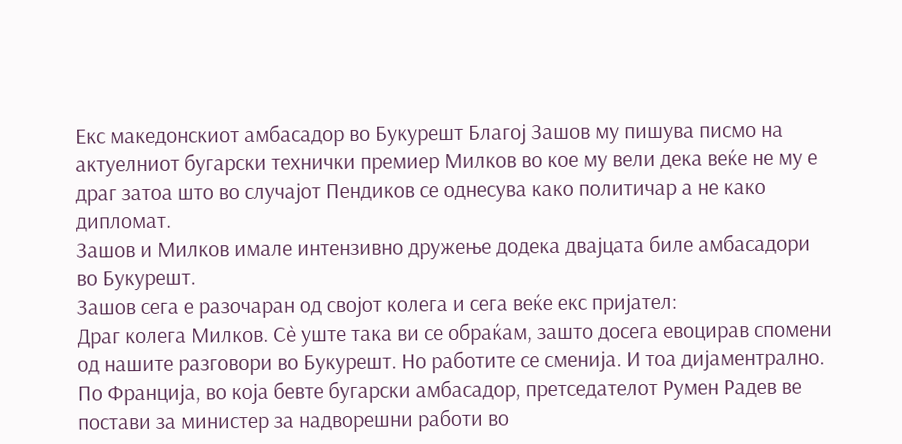Екс македонскиот амбасадор во Букурешт Благој Зашов му пишува писмо на актуелниот бугарски технички премиер Милков во кое му вели дека веќе не му е драг затоа што во случајот Пендиков се однесува како политичар а не како дипломат.
Зашов и Милков имале интензивно дружење додека двајцата биле амбасадори во Букурешт.
Зашов сега е разочаран од својот колега и сега веќе екс пријател:
Драг колега Милков. Сѐ уште така ви се обраќам, зашто досега евоцирав спомени од нашите разговори во Букурешт. Но работите се сменија. И тоа дијаментрално. По Франција, во која бевте бугарски амбасадор, претседателот Румен Радев ве постави за министер за надворешни работи во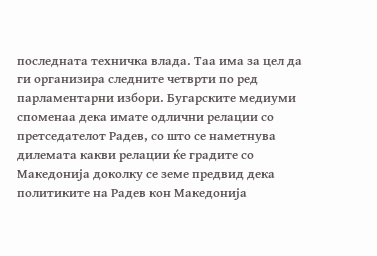последната техничка влада. Таа има за цел да ги организира следните четврти по ред парламентарни избори. Бугарските медиуми споменаа дека имате одлични релации со претседателот Радев, со што се наметнува дилемата какви релации ќе градите со Македонија доколку се земе предвид дека политиките на Радев кон Македонија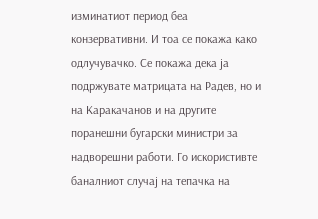изминатиот период беа конзервативни. И тоа се покажа како одлучувачко. Се покажа дека ја подржувате матрицата на Радев, но и на Каракачанов и на другите поранешни бугарски министри за надворешни работи. Го искористивте баналниот случај на тепачка на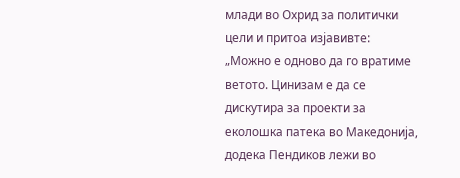млади во Охрид за политички цели и притоа изјавивте: „Можно е одново да го вратиме ветото. Цинизам е да се дискутира за проекти за еколошка патека во Македонија, додека Пендиков лежи во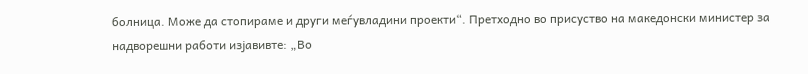болница. Може да стопираме и други меѓувладини проекти“. Претходно во присуство на македонски министер за надворешни работи изјавивте: „Во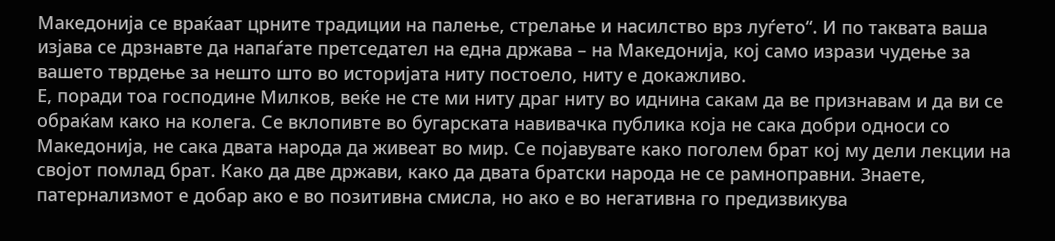Македонија се враќаат црните традиции на палење, стрелање и насилство врз луѓето“. И по таквата ваша изјава се дрзнавте да напаѓате претседател на една држава – на Македонија, кој само изрази чудење за вашето тврдење за нешто што во историјата ниту постоело, ниту е докажливо.
Е, поради тоа господине Милков, веќе не сте ми ниту драг ниту во иднина сакам да ве признавам и да ви се обраќам како на колега. Се вклопивте во бугарската навивачка публика која не сака добри односи со Македонија, не сака двата народа да живеат во мир. Се појавувате како поголем брат кој му дели лекции на својот помлад брат. Како да две држави, како да двата братски народа не се рамноправни. Знаете, патернализмот е добар ако е во позитивна смисла, но ако е во негативна го предизвикува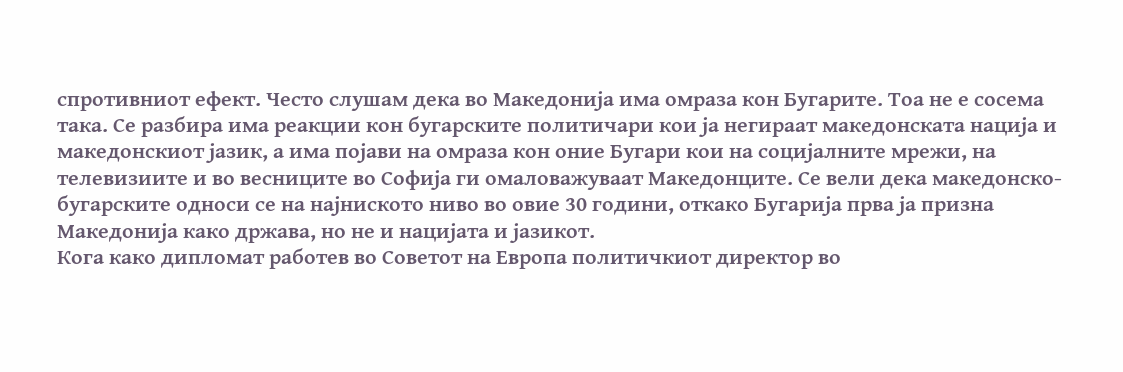спротивниот ефект. Често слушам дека во Македонија има омраза кон Бугарите. Тоа не е сосема така. Се разбира има реакции кон бугарските политичари кои ја негираат македонската нација и македонскиот јазик, а има појави на омраза кон оние Бугари кои на социјалните мрежи, на телевизиите и во весниците во Софија ги омаловажуваат Македонците. Се вели дека македонско-бугарските односи се на најниското ниво во овие 30 години, откако Бугарија прва ја призна Македонија како држава, но не и нацијата и јазикот.
Кога како дипломат работев во Советот на Европа политичкиот директор во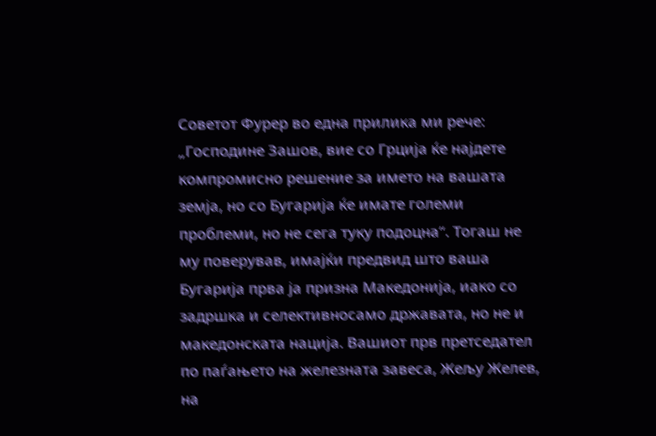Советот Фурер во една прилика ми рече: „Господине Зашов, вие со Грција ќе најдете компромисно решение за името на вашата земја, но со Бугарија ќе имате големи проблеми, но не сега туку подоцна“. Тогаш не му поверував, имајќи предвид што ваша Бугарија прва ја призна Македонија, иако со задршка и селективносамо државата, но не и македонската нација. Вашиот прв претседател по паѓањето на железната завеса, Жељу Желев, на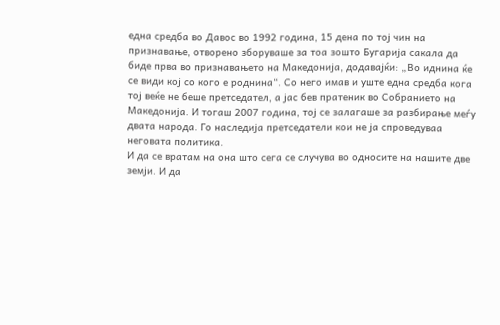една средба во Давос во 1992 година, 15 дена по тој чин на признавање, отворено зборуваше за тоа зошто Бугарија сакала да биде прва во признавањето на Македонија, додавајќи: „Во иднина ќе се види кој со кого е роднина“. Со него имав и уште една средба кога тој веќе не беше претседател, а јас бев пратеник во Собранието на Македонија. И тогаш 2007 година, тој се залагаше за разбирање меѓу двата народа. Го наследија претседатели кои не ја спроведуваа неговата политика.
И да се вратам на она што сега се случува во односите на нашите две земји. И да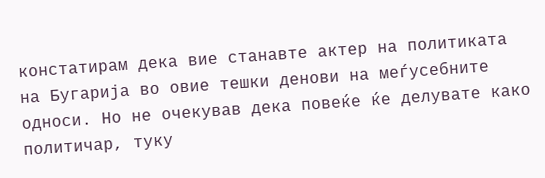констатирам дека вие станавте актер на политиката на Бугарија во овие тешки денови на меѓусебните односи. Но не очекував дека повеќе ќе делувате како политичар, туку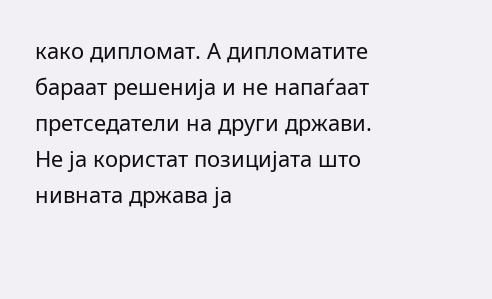како дипломат. А дипломатите бараат решенија и не напаѓаат претседатели на други држави. Не ја користат позицијата што нивната држава ја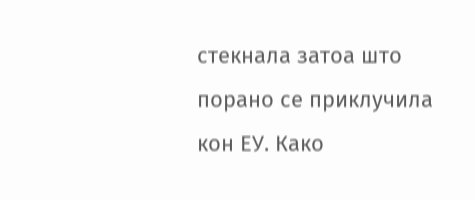стекнала затоа што порано се приклучила кон ЕУ. Како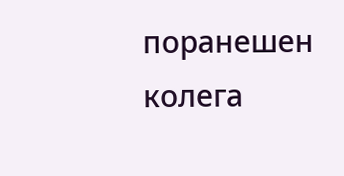поранешен колега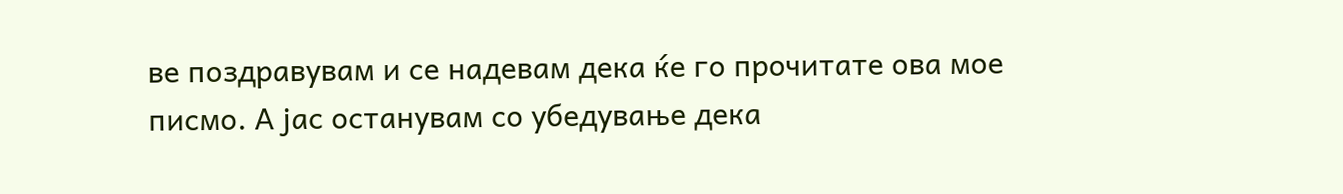ве поздравувам и се надевам дека ќе го прочитате ова мое писмо. А јас останувам со убедување дека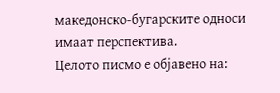македонско-бугарските односи имаат перспектива.
Целото писмо е објавено на: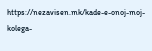https://nezavisen.mk/kade-e-onoj-moj-kolega-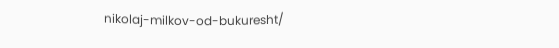nikolaj-milkov-od-bukuresht/